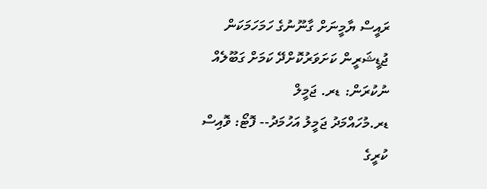ރައީސް ޔާމީނަށް ގާނޫނުގެ ހަމަހަމަކަން ޖުޑީޝަރީން ކަށަވަރުކޮށްދޭ ކަމަށް ގަބޫލެއް ނުކުރަން: ޑރ. ޖަމީލް
ޑރ.މުހައްމަދު ޖަމީލު އަހުމަދު-- ފޮޓޯ: ވޮއިސް
ކުރީގެ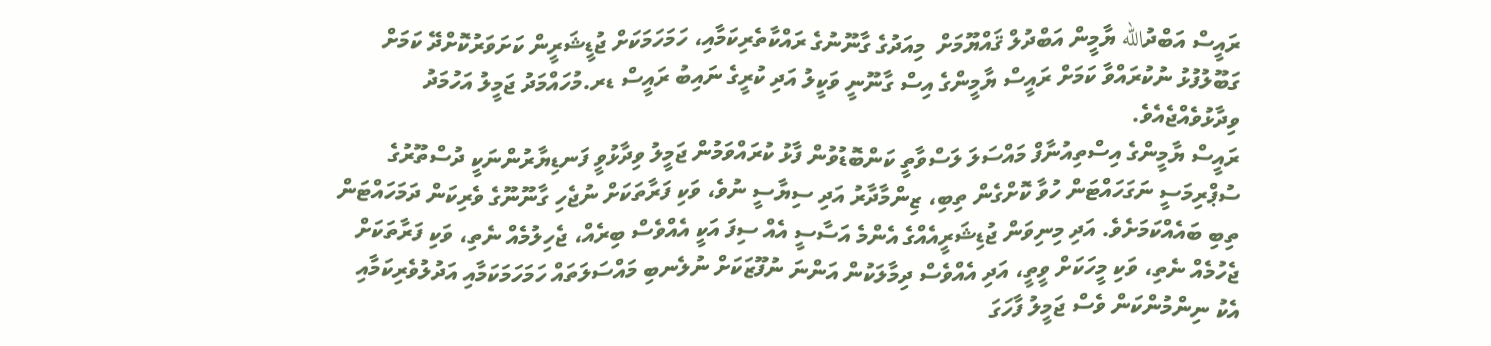ރައީސް އަބްދުالله ޔާމީން އަބްދުލް ޤައްޔޫމަށް  މިއަދުގެ ގާނޫނުގެ ރައްކާތެރިކަމާއި، ހަމަހަމަކަށް ޖުޑީޝަރީން ކަށަވަރުކޮށްދޭ ކަމަށް ގަބޫލުފުޅު ނުކުރައްވާ ކަމަށް ރައީސް ޔާމީންގެ އިސް ގާނޫނީ ވަކީލު އަދި ކުރީގެ ނައިބު ރައީސް ޑރ.މުހައްމަދު ޖަމީލު އަހުމަދު ވިދާޅުވެއްޖެއެވެ.
ރައީސް ޔާމީންގެ އިސްތިއުނާފް މައްސަލަ ލަސްވާތީ ކަންބޮޑުވުން ފާޅު ކުރައްވަމުން ޖަމީލު ވިދާޅުވީ ފަނޑިޔާރުންނަކީ ދުސްތޫރުގެ ސުޕްރިމަސީ ނަގަހައްޓަން ހުވާ ކޮށްގެން ތިބި، ޒިންމާދާރު އަދި ސިޔާސީ ނުވެ، ވަކި ފަރާތަކަށް ނުޖެހި ގާނޫނޫގެ ވެރިކަން ދަމަހައްޓަން ތިބި ބައެއްކަމަށެވެ. އަދި މިނިވަން ޖުޑިޝަރީއެއްގެ އެންމެ އަސާސީ އެއް ސިފަ އަކީ އެއްވެސް ބިރެއް، ޖެހިލުމެއް ނެތި، ވަކި ފަރާތަކަށް ޖެހުމެއް ނެތި، ވަކި މީހަކަށް ވީތީ، އަދި އެއްވެސް ދިމާލަކުން އަންނަ ނުފޫޒަކަށް ނުލެނބި މައްސަލަތައް ހަމަހަމަކަމާއި އަދުލުވެރިކަމާއި އެކު ނިންމުންކަން ވެސް ޖަމީލު ފާހަގަ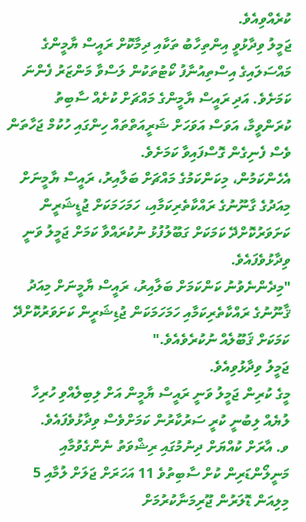ކުރެއްވިއެވެ.
ޖަމީލު ވިދާޅުވީ އިންތިހާބު ތަކާއި ދިމާކޮށް ރައީސް ޔާމީންގެ މައްސަލައިގެ އިސްތިއުނާފު ކޯޓުތަކުން ލަސްވާ މަންޒަރު ފެންނަ ކަމަށެވެ. އަދި ރައީސް ޔާމީންގެ މައްޗަށް ކުށެއް ސާބިތު ކުރަންވީމާ، އަވަސް އަވަހަށް ޝަރީއަތްތައް ހިންގައި ހުކުމް ޖަހާތަން ވެސް ފެނިގެން ގޮސްފައިވާ ކަމަށެވެ.
އެހެންކަމުން، މިކަންކަމުގެ މައްޗަށް ބަލާއިރު، ރައީސް ޔާމީނަށް މިއަދުގެ ގާނޫނުގެ ރައްކާތެރިކަމާއި، ހަމަހަމަކަށް ޖުޑީޝަރީން ކަށަވަރުކޮށްދޭ ކަމަކަށް ގަބޫލުފުޅު ނުކުރައްވާ ކަމަށް ޖަމީލު ވަނީ ވިދާޅުވެފައެވެ.
"މިދެންނެވުނު ކަންކަމަށް ބަލާއިރު، ރައީސް ޔާމީނަށް މިއަދު ޤާނޫނުގެ ރައްކާތެރިކަމާއި ހަމަހަމަކަން ޖުޑިޝަރީން ކަށަވަރުކޮށްދޭ ކަމަކަށް ޤަބޫލެއް ނުކުރެވެއެވެ."
ޖަމީލު ވިދާޅުވިއެވެ.
މީގެ ކުރިން ޖަމީލު ވަނީ ރައީސް ޔާމީން އަށް ލިބިލެއްވި ހުރިހާ ލުޔެއް ލިބުނީ ކުރީ ސަރުކާރުން ކަމަށްވެސް ވިދާޅުވެފައެވެ.
ވ. އާރަށް ކުއްޔަށް ދިނުމުގައި ރިޝްވަތު ނެންގެވުމާއި މަނީލޯންޑަރިން ކުށް ސާބިތުވެ 11 އަހަރަށް ޖަލަށް ލުމާއި 5 މިލިއަން ޑޮލަރުން ޖޫރިމަނާކުރުމަށް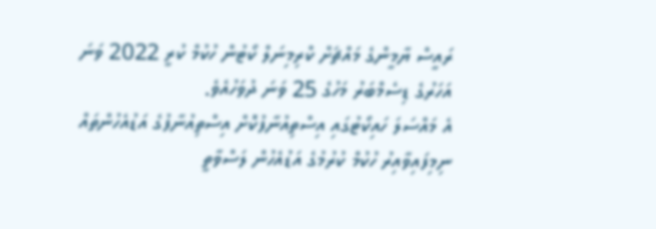ރައީސް ޔާމީންގެ މައްޗަށް ކްރިމިނަލް ކޯޓުން ހުކުމް ކުރީ 2022 ވަނަ އަހަރުގެ ޑިސެމްބަރު މަހުގެ 25 ވަނަ ދުވަހުއެވެ.
އެ މައްސަލަ ހައިކޯޓުގައި އިސްތިއުނާފުކޮށް އިސްތިއުނާފުގެ އަޑުއެހުންތައް ނިމިފައިވާއިރު ހުކުމް ކުރުމުގެ އަޑުއެހުން ލަސްވާތީ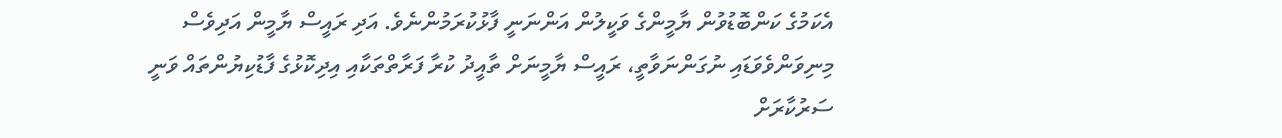އެކަމުގެ ކަންބޮޑުވުން ޔާމީންގެ ވަކީލުން އަންނަނީ ފާޅުކުރަމުންނެވެ. އަދި ރައީސް ޔާމީން އަދިވެސް މިނިވަންވެވަޑައި ނުގަންނަވާތީ، ރައީސް ޔާމީނަށް ތާއީދު ކުރާ ފަރާތްތަކާއި އިދިކޮޅުގެ ފާޑުކިޔުންތައް ވަނީ ސަރުކާރަށް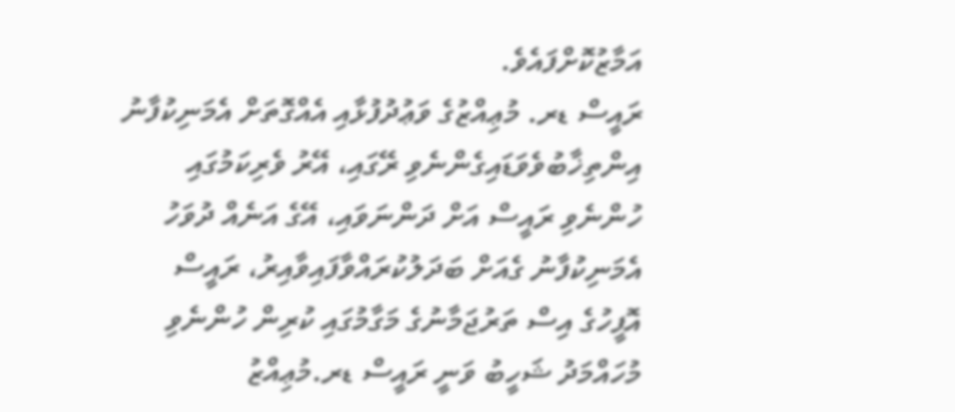އަމާޒުކޮށްފައެވެ.
ރައީސް ޑރ. މުޢިއްޒުގެ ވަޢުދުފުޅާއި އެއްގޮތަށް އެމަނިކުފާނު އިންތިޚާބުވެވަޑައިގެންނެވި ރޭގައި، އޭރު ވެރިކަމުގައި ހުންނެވި ރައީސް އަށް ދަންނަވައި، އޭގެ އަނެއް ދުވަހު އެމަނިކުފާނު ގެއަށް ބަދަލުކުރައްވާފައިވާއިރު، ރައީސް އޮފީހުގެ އިސް ތަރުޖަމާނުގެ މަގާމުގައި ކުރިން ހުންނެވި މުހައްމަދު ޝަހީބު ވަނީ ރައީސް ޑރ.މުޢިއްޒު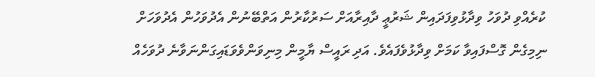ކުރެއްވި ދުވަހު ވިދާޅުވިފަދައިން ޝަރުޢީ ދާއިރާއަށް ސަރުކާރުން އަތްބޭނުން އެދުވަހުން އެދުވަހަށް ނިމިގެން ގޮސްފައިވާ ކަމަށް ވިދާޅުވެފައެވެ. އަދި ރައީސް ޔާމީން މިނިވަންވެވަޑައިގަންނަވާނެ ދުވަހެއް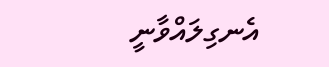އެނގިލައްވާނީ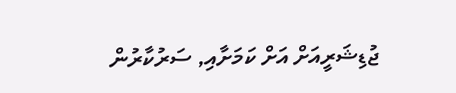ޖުޑިޝަރީއަށް އަށް ކަމަށާއި, ސަރުކާރުން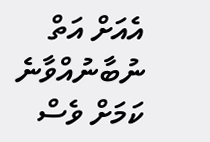އެއަށް އަތް ނުބާނުއްވާނެ ކަމަށް ވެސް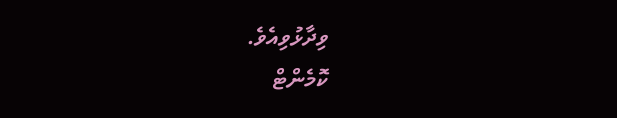ވިދާޅުވިއެވެ.
ކޮމެންޓް